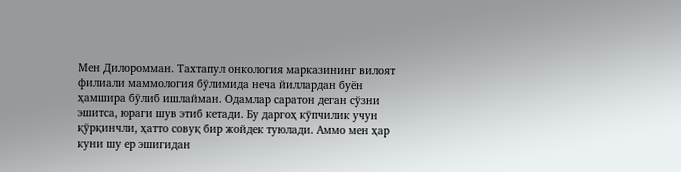Мен Дилоромман. Тахтапул онкология марказининг вилоят филиали маммология бўлимида неча йиллардан буён ҳамшира бўлиб ишлайман. Одамлар саратон деган сўзни эшитса, юраги шув этиб кетади. Бу даргоҳ кўпчилик учун қўрқинчли, ҳатто совуқ бир жойдек туюлади. Аммо мен ҳар куни шу ер эшигидан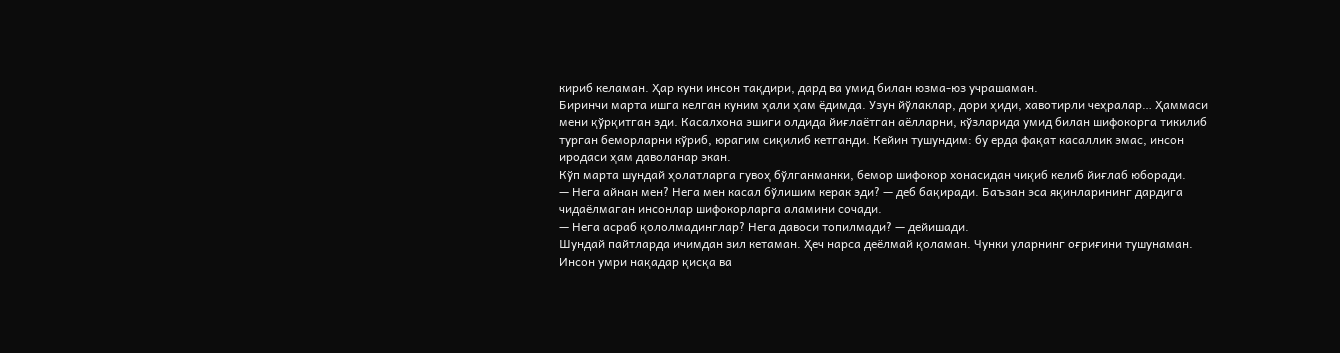кириб келаман. Ҳар куни инсон тақдири, дард ва умид билан юзма-юз учрашаман.
Биринчи марта ишга келган куним ҳали ҳам ёдимда. Узун йўлаклар, дори ҳиди, хавотирли чеҳралар… Ҳаммаси мени қўрқитган эди. Касалхона эшиги олдида йиғлаётган аёлларни, кўзларида умид билан шифокорга тикилиб турган беморларни кўриб, юрагим сиқилиб кетганди. Кейин тушундим: бу ерда фақат касаллик эмас, инсон иродаси ҳам даволанар экан.
Кўп марта шундай ҳолатларга гувоҳ бўлганманки, бемор шифокор хонасидан чиқиб келиб йиғлаб юборади.
— Нега айнан мен? Нега мен касал бўлишим керак эди? — деб бақиради. Баъзан эса яқинларининг дардига чидаёлмаган инсонлар шифокорларга аламини сочади.
— Нега асраб қололмадинглар? Нега давоси топилмади? — дейишади.
Шундай пайтларда ичимдан зил кетаман. Ҳеч нарса деёлмай қоламан. Чунки уларнинг оғриғини тушунаман. Инсон умри нақадар қисқа ва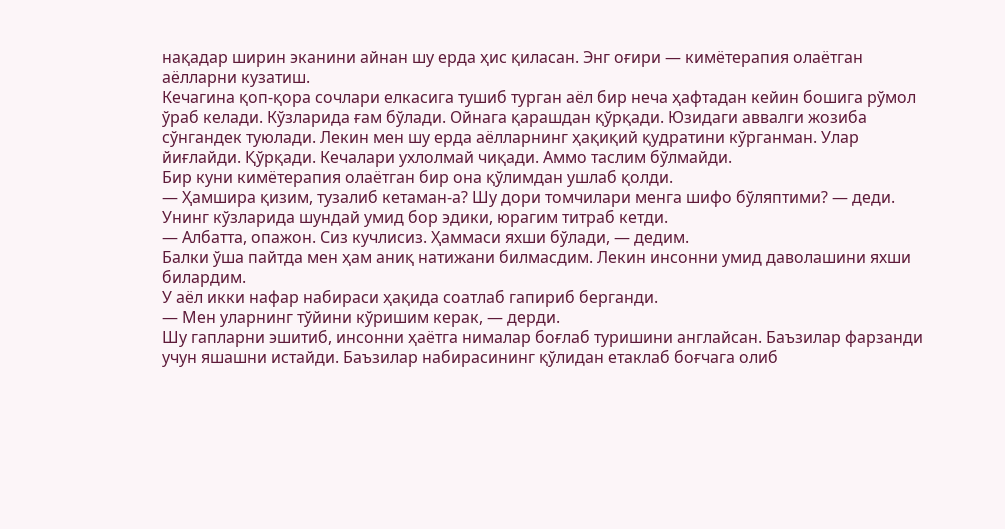нақадар ширин эканини айнан шу ерда ҳис қиласан. Энг оғири — кимётерапия олаётган аёлларни кузатиш.
Кечагина қоп-қора сочлари елкасига тушиб турган аёл бир неча ҳафтадан кейин бошига рўмол ўраб келади. Кўзларида ғам бўлади. Ойнага қарашдан қўрқади. Юзидаги аввалги жозиба сўнгандек туюлади. Лекин мен шу ерда аёлларнинг ҳақиқий қудратини кўрганман. Улар йиғлайди. Қўрқади. Кечалари ухлолмай чиқади. Аммо таслим бўлмайди.
Бир куни кимётерапия олаётган бир она қўлимдан ушлаб қолди.
— Ҳамшира қизим, тузалиб кетаман-а? Шу дори томчилари менга шифо бўляптими? — деди.
Унинг кўзларида шундай умид бор эдики, юрагим титраб кетди.
— Албатта, опажон. Сиз кучлисиз. Ҳаммаси яхши бўлади, — дедим.
Балки ўша пайтда мен ҳам аниқ натижани билмасдим. Лекин инсонни умид даволашини яхши билардим.
У аёл икки нафар набираси ҳақида соатлаб гапириб берганди.
— Мен уларнинг тўйини кўришим керак, — дерди.
Шу гапларни эшитиб, инсонни ҳаётга нималар боғлаб туришини англайсан. Баъзилар фарзанди учун яшашни истайди. Баъзилар набирасининг қўлидан етаклаб боғчага олиб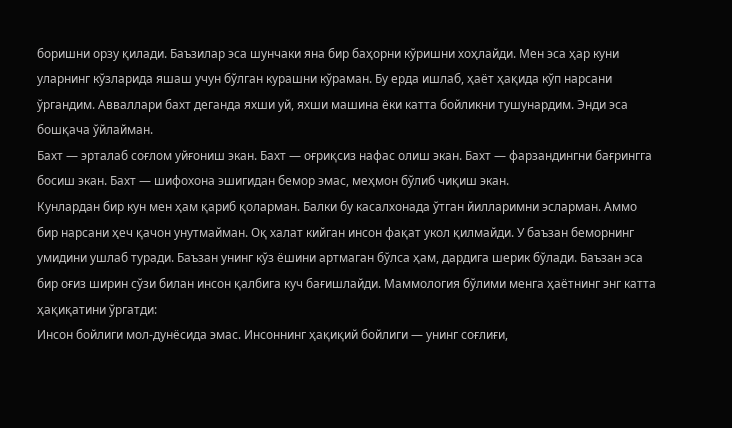боришни орзу қилади. Баъзилар эса шунчаки яна бир баҳорни кўришни хоҳлайди. Мен эса ҳар куни уларнинг кўзларида яшаш учун бўлган курашни кўраман. Бу ерда ишлаб, ҳаёт ҳақида кўп нарсани ўргандим. Авваллари бахт деганда яхши уй, яхши машина ёки катта бойликни тушунардим. Энди эса бошқача ўйлайман.
Бахт — эрталаб соғлом уйғониш экан. Бахт — оғриқсиз нафас олиш экан. Бахт — фарзандингни бағрингга босиш экан. Бахт — шифохона эшигидан бемор эмас, меҳмон бўлиб чиқиш экан.
Кунлардан бир кун мен ҳам қариб қоларман. Балки бу касалхонада ўтган йилларимни эсларман. Аммо бир нарсани ҳеч қачон унутмайман. Оқ халат кийган инсон фақат укол қилмайди. У баъзан беморнинг умидини ушлаб туради. Баъзан унинг кўз ёшини артмаган бўлса ҳам, дардига шерик бўлади. Баъзан эса бир оғиз ширин сўзи билан инсон қалбига куч бағишлайди. Маммология бўлими менга ҳаётнинг энг катта ҳақиқатини ўргатди:
Инсон бойлиги мол-дунёсида эмас. Инсоннинг ҳақиқий бойлиги — унинг соғлиғи,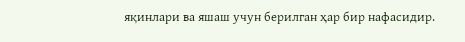яқинлари ва яшаш учун берилган ҳар бир нафасидир.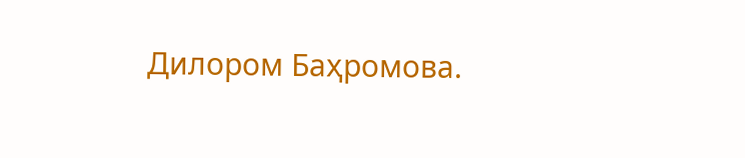Дилором Баҳромова.